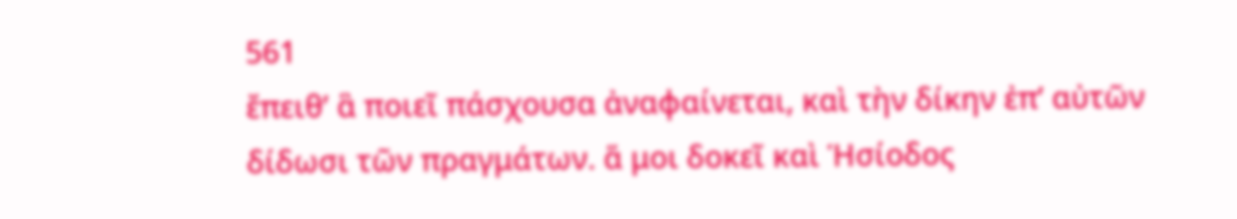561
ἔπειθʼ ἃ ποιεῖ πάσχουσα ἀναφαίνεται, καὶ τὴν δίκην ἐπʼ αὐτῶν δίδωσι τῶν πραγμάτων. ἅ μοι δοκεῖ καὶ Ἡσίοδος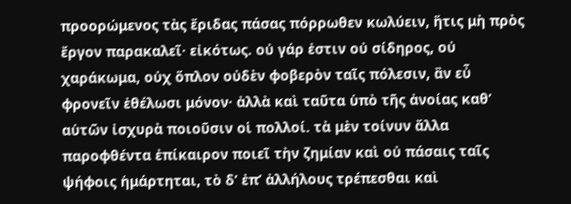προορώμενος τὰς ἔριδας πάσας πόρρωθεν κωλύειν, ἥτις μὴ πρὸς ἔργον παρακαλεῖ· εἰκότως. οὐ γάρ ἐστιν οὐ σίδηρος, οὐ χαράκωμα, οὐχ ὅπλον οὐδὲν φοβερὸν ταῖς πόλεσιν, ἂν εὖ φρονεῖν ἐθέλωσι μόνον· ἀλλὰ καὶ ταῦτα ὑπὸ τῆς ἀνοίας καθʼ αὑτῶν ἰσχυρὰ ποιοῦσιν οἱ πολλοί. τὰ μὲν τοίνυν ἄλλα παροφθέντα ἐπίκαιρον ποιεῖ τὴν ζημίαν καὶ οὐ πάσαις ταῖς ψήφοις ἡμάρτηται, τὸ δʼ ἐπʼ ἀλλήλους τρέπεσθαι καὶ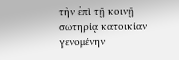τὴν ἐπὶ τῇ κοινῇ σωτηρίᾳ κατοικίαν γενομένην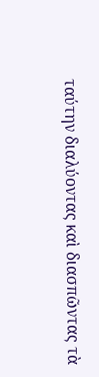ταύτην διαλύοντας καὶ διασπῶντας τὰ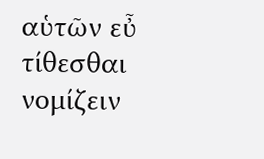αὑτῶν εὖ τίθεσθαι νομίζειν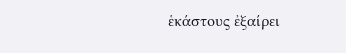ἑκάστους ἐξαίρει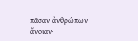πᾶσαν ἀνθρώπων ἄνοιαν·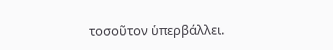τοσοῦτον ὑπερβάλλει.